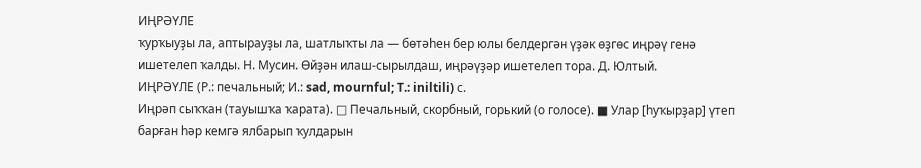ИҢРӘҮЛЕ
ҡурҡыуҙы ла, аптырауҙы ла, шатлыҡты ла — бөтәһен бер юлы белдергән үҙәк өҙгөс иңрәү генә ишетелеп ҡалды. Н. Мусин. Өйҙән илаш-сырылдаш, иңрәүҙәр ишетелеп тора. Д. Юлтый.
ИҢРӘҮЛЕ (Р.: печальный; И.: sad, mournful; T.: iniltili) с.
Иңрәп сыҡҡан (тауышҡа ҡарата). □ Печальный, скорбный, горький (о голосе). ■ Улар [һуҡырҙар] үтеп барған һәр кемгә ялбарып ҡулдарын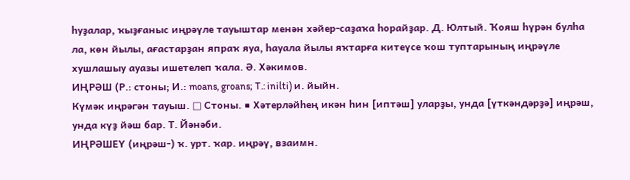һуҙалар, ҡыҙғаныс иңрәүле тауыштар менән хәйер-саҙаҡа һорайҙар. Д. Юлтый. Ҡояш һүрән булһа ла, көн йылы, ағастарҙан япраҡ яуа, һауала йылы яҡтарға китеүсе ҡош туптарының иңрәүле хушлашыу ауазы ишетелеп ҡала. Ә. Хәкимов.
ИҢРӘШ (Р.: стоны; И.: moans, groans; T.: inilti) и. йыйн.
Күмәк иңрәгән тауыш. □ Стоны. ■ Хәтерләйһең икән һин [иптәш] уларҙы, унда [үткәндәрҙә] иңрәш, унда күҙ йәш бар. Т. Йәнәби.
ИҢРӘШЕҮ (иңрәш-) ҡ. урт. ҡар. иңрәү, взаимн.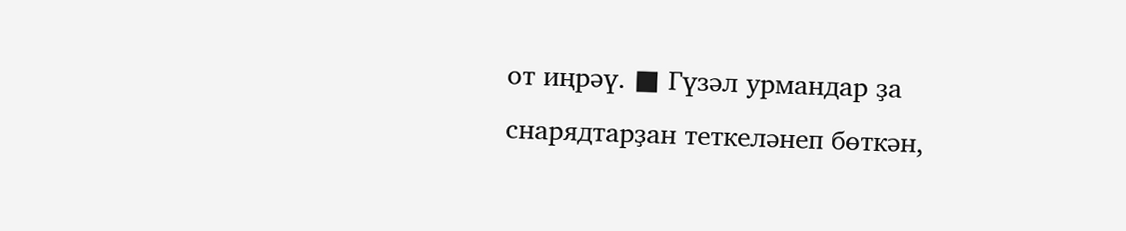от иңрәү. ■ Гүзәл урмандар ҙа снарядтарҙан теткеләнеп бөткән,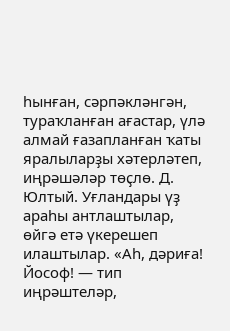һынған, сәрпәкләнгән, тураҡланған ағастар, үлә алмай ғазапланған ҡаты яралыларҙы хәтерләтеп, иңрәшәләр төҫлө. Д. Юлтый. Уғландары үҙ араһы антлаштылар, өйгә етә үкерешеп илаштылар. «Аһ, дәриға! Йософ! — тип иңрәштеләр,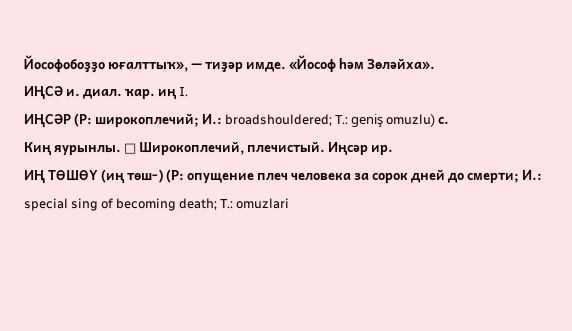Йософобоҙҙо юғалттыҡ», — тиҙәр имде. «Йософ һәм Зөләйха».
ИҢСӘ и. диал. ҡар. иң I.
ИҢСӘР (Р: широкоплечий; И.: broadshouldered; T.: geniş omuzlu) с.
Киң яурынлы. □ Широкоплечий, плечистый. Иңсәр ир.
ИҢ ТӨШӨҮ (иң төш-) (Р: опущение плеч человека за сорок дней до смерти; И.: special sing of becoming death; T.: omuzlari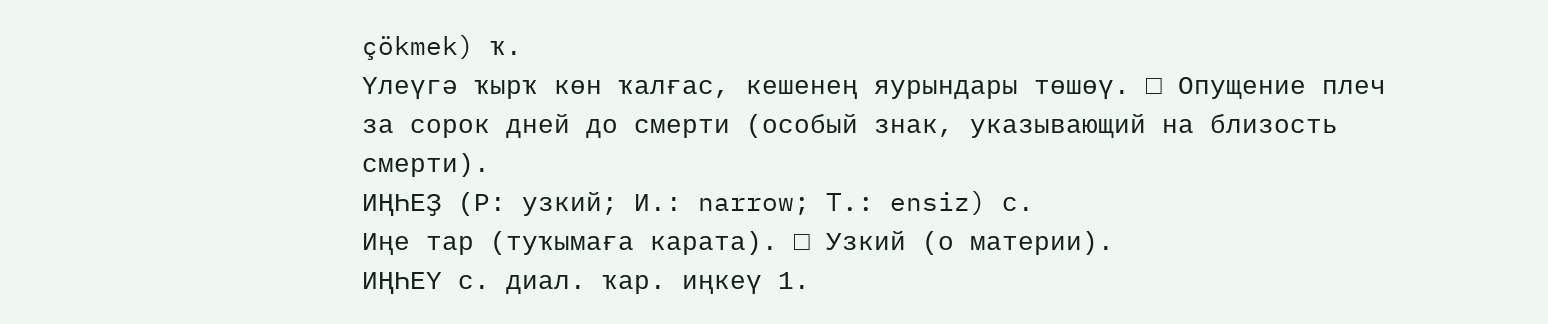çökmek) ҡ.
Үлеүгә ҡырҡ көн ҡалғас, кешенең яурындары төшөү. □ Опущение плеч за сорок дней до смерти (особый знак, указывающий на близость смерти).
ИҢҺЕҘ (Р: узкий; И.: narrow; T.: ensiz) с.
Иңе тар (туҡымаға карата). □ Узкий (о материи).
ИҢҺЕҮ с. диал. ҡар. иңкеү 1.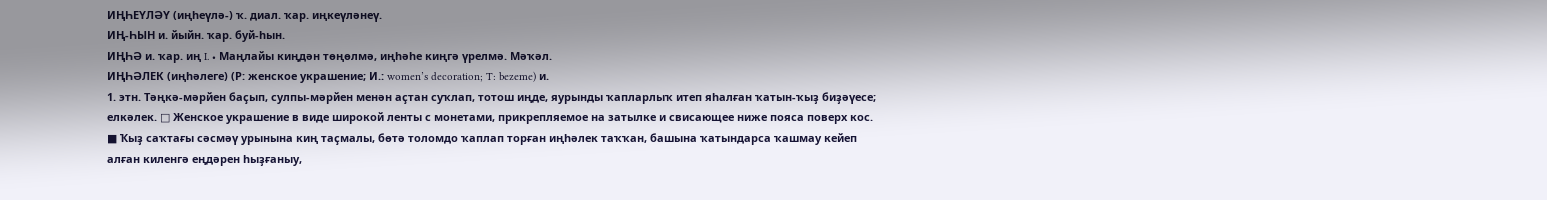ИҢҺЕҮЛӘҮ (иңһеүлә-) ҡ. диал. ҡар. иңкеүләнеү.
ИҢ-ҺЫН и. йыйн. ҡар. буй-һын.
ИҢҺӘ и. ҡар. иң I. • Маңлайы киңдән төңөлмә, иңһәһе киңгә үрелмә. Мәҡәл.
ИҢҺӘЛЕК (иңһәлеге) (Р: женское украшение; И.: women’s decoration; T: bezeme) и.
1. этн. Тәңкә-мәрйен баҫып, сулпы-мәрйен менән аҫтан суҡлап, тотош иңде, яурынды ҡапларлыҡ итеп яһалған ҡатын-ҡыҙ биҙәүесе; елкәлек. □ Женское украшение в виде широкой ленты с монетами, прикрепляемое на затылке и свисающее ниже пояса поверх кос. ■ Ҡыҙ саҡтағы сәсмәү урынына киң таҫмалы, бөтә толомдо ҡаплап торған иңһәлек таҡҡан, башына ҡатындарса ҡашмау кейеп алған киленгә еңдәрен һыҙғаныу,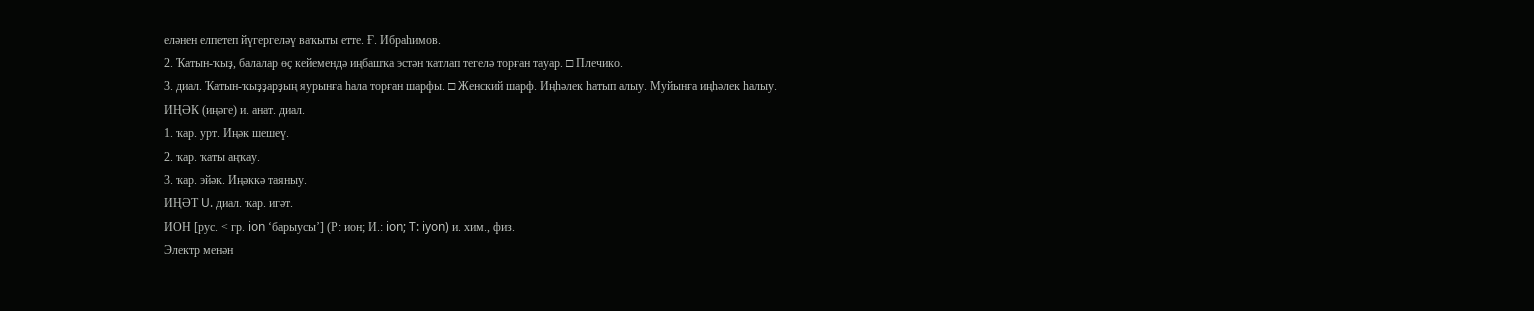еләнен елпетеп йүгергеләү ваҡыты етте. Ғ. Ибраһимов.
2. Ҡатын-ҡыҙ, балалар өҫ кейемендә иңбашҡа эстән ҡатлап тегелә торған тауар. □ Плечико.
3. диал. Ҡатын-ҡыҙҙарҙың яурынға һала торған шарфы. □ Женский шарф. Иңһәлек һатып алыу. Муйынға иңһәлек һалыу.
ИҢӘК (иңәге) и. анат. диал.
1. ҡар. урт. Иңәк шешеү.
2. ҡар. ҡаты аңҡау.
3. ҡар. эйәк. Иңәккә таяныу.
ИҢӘТ U. диал. ҡар. игәт.
ИОН [рус. < гр. ion ‘барыусы’] (Р: ион; И.: ion; T: iyon) и. хим., физ.
Электр менән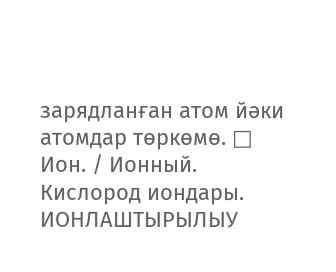зарядланған атом йәки атомдар төркөмө. □ Ион. / Ионный. Кислород иондары.
ИОНЛАШТЫРЫЛЫУ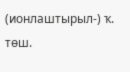(ионлаштырыл-) ҡ. төш.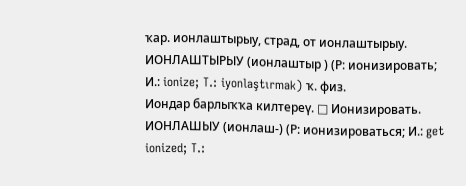ҡар. ионлаштырыу, страд, от ионлаштырыу.
ИОНЛАШТЫРЫУ (ионлаштыр ) (Р: ионизировать; И.: ionize; T.: iyonlaştırmak) ҡ. физ.
Иондар барлыҡҡа килтереү. □ Ионизировать.
ИОНЛАШЫУ (ионлаш-) (Р: ионизироваться; И.: get ionized; T.: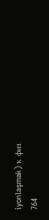iyonlaşmak) ҡ. физ.
764